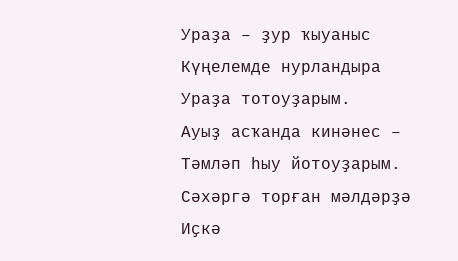Ураҙа – ҙур ҡыуаныс
Күңелемде нурландыра
Ураҙа тотоуҙарым.
Ауыҙ асҡанда кинәнес –
Тәмләп һыу йотоуҙарым.
Сәхәргә торған мәлдәрҙә
Иҫкә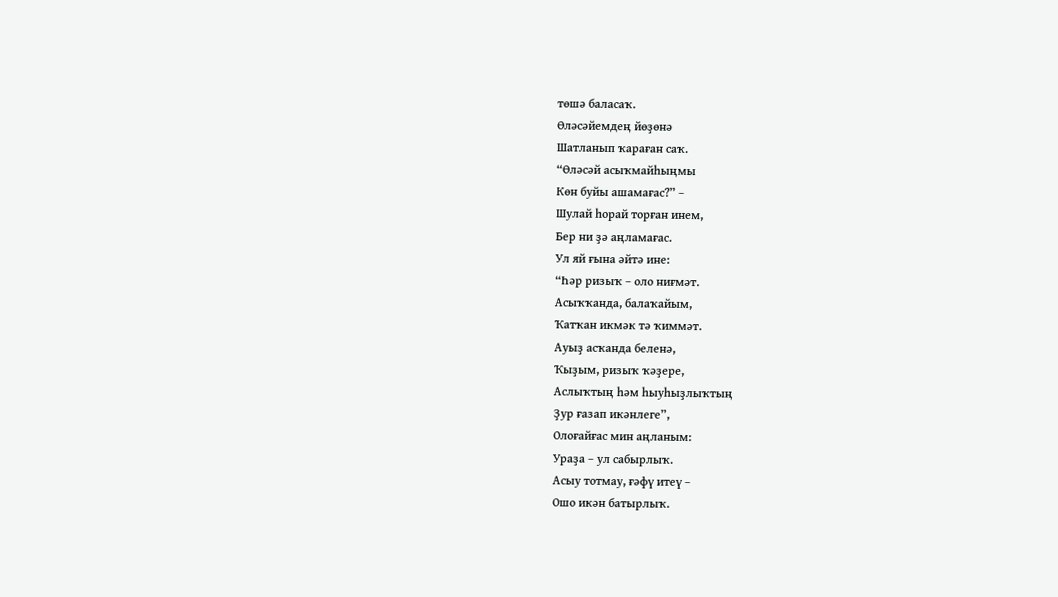төшә баласаҡ.
Өләсәйемдең йөҙөнә
Шатланып ҡараған саҡ.
“Өләсәй асыҡмайһыңмы
Көн буйы ашамағас?” –
Шулай һорай торған инем,
Бер ни ҙә аңламағас.
Ул яй ғына әйтә ине:
“Һәр ризыҡ – оло ниғмәт.
Асыҡҡанда, балаҡайым,
Ҡатҡан икмәк тә ҡиммәт.
Ауыҙ асҡанда беленә,
Ҡыҙым, ризыҡ ҡәҙере,
Аслыҡтың һәм һыуһыҙлыҡтың
Ҙур ғазап икәнлеге”,
Олоғайғас мин аңланым:
Ураҙа – ул сабырлыҡ.
Асыу тотмау, ғәфү итеү –
Ошо икән батырлыҡ.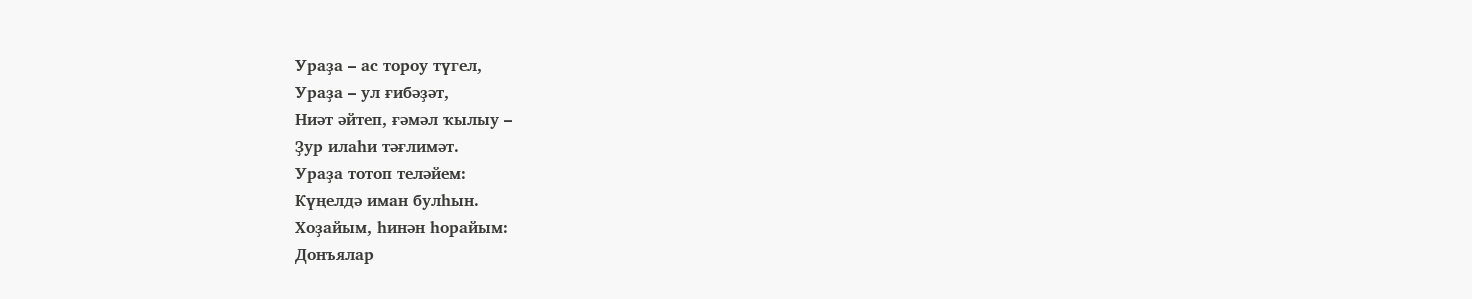Ураҙа – ас тороу түгел,
Ураҙа – ул ғибәҙәт,
Ниәт әйтеп, ғәмәл ҡылыу –
Ҙур илаһи тәғлимәт.
Ураҙа тотоп теләйем:
Күңелдә иман булһын.
Хоҙайым, һинән һорайым:
Донъялар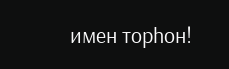имен торһон!